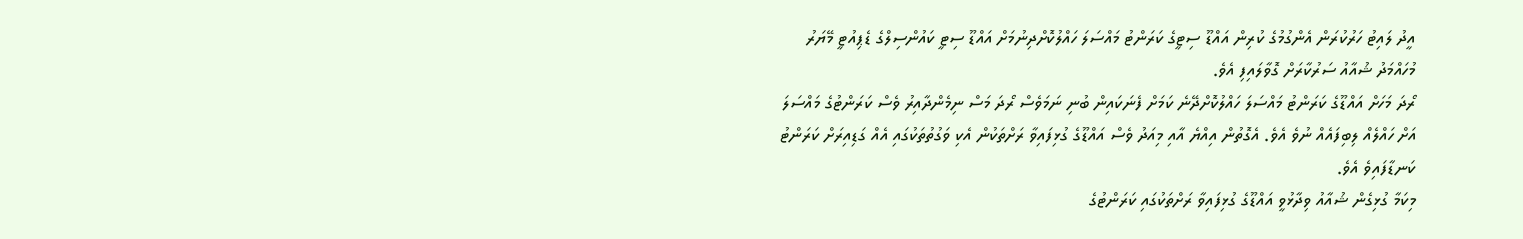އީދު ލައިޓު ހަރުކުރަން އެންގުމުގެ ކުރިން އައްޑޫ ސިޓީގެ ކަރަންޓު މައްސަލަ ހައްލުކޮށްދިނުމަށް އައްޑޫ ސިޓީ ކައުންސިލްގެ ޑެޕިއުޓީ މޭޔަރު މުހައްމަދު ޝުއާއު ސަރުކާރަށް ގޮވާލައިފި އެވެ.
ރޯދަ މަހަށް އައްޑޫގެ ކަރަންޓު މައްސަލަ ހައްލުކޮށްދޭނެ ކަމަށް ފެނަކައިން ބުނި ނަމަވެސް ރޯދަ މަސް ނިމެންދާއިރު ވެސް ކަރަންޓުގެ މައްސަލަ އަށް ހައްލެއް ލިބިފައެއް ނުވެ އެވެ. އެގޮތުން އިއްޔެ އާއި މިއަދު ވެސް އައްޑޫގެ ގުޅިފައިވާ ރަށްތަކުން އެކި ވަގުތުތަކުގައި އެއް ގަޑިއިރަށް ކަރަންޓު ކަނޑާފައިވެ އެވެ.
މިކަމާ ގުޅިގެން ޝުއާއު ވިދާޅުވީ އައްޑޫގެ ގުޅިފައިވާ ރަށްތަކުގައި ކަރަންޓުގެ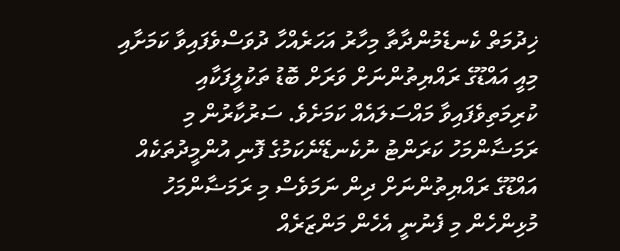ޚިދުމަތް ކެނޑެމުންދާތާ މިހާރު އަހަރެއްހާ ދުވަސްވެފައިވާ ކަމަށާއި މިއީ އައްޑޫގެ ރައްޔިތުންނަށް ވަރަށް ބޮޑު ތަކުލީފަކާއި ކުރިމަތިވެފައިވާ މައްސަލައެއް ކަމަށެވެ. ސަރުކާރުން މި ރަމަޟާންމަހު ކަރަންޓު ނުކެނޑޭނެކަމުގެ ފޮނި އުންމީދުތަކެއް އައްޑޫގެ ރައްޔިތުންނަށް ދިން ނަމަވެސް މި ރަމަޟާންމަހު މުޅިންހެން މި ފެނުނީ އެހެން މަންޒަރެއް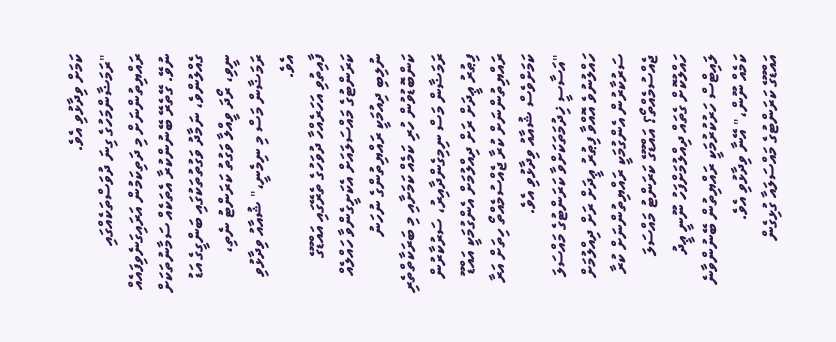ކަމަށް ވިދާޅުވި އެވެ.
"ރަމަޟާންމަހުގެ ގިނަ ދުވަސްތަކެއްގައި ރައްޔިތުންނަށް މި ދަތިކަމުން އަރައިގަނެވިފައެއް ނުވޭ. ގޭތެރޭ ބޭނުންކުރާ އެތަކެއް ސަމާނުތަކަށް ގެއްލުންވެ، ނަމާދު ވަގުތުތަކުގައި ބަންގީގެ އަޑު ނީވި، ރޯދަ ވީއްލާ ވަގުތު ކަރަންޓު ނެތި، ރަމަޟާން މަސް މި ނިމެނީ،" ޝުއާއު ވިދާޅުވި އެވެ.
ފާއިތުވި އަހަރެއްހާ ދުވަހުގެ ތެރޭގައި އައްޑޫގެ ކަރަންޓުގެ މައްސަލައަށް އެކަށީގެންވާ ހައްލެއް ނުލިބި ދިއުމަކީ ރައްޔިތުންގެ ނުހަނު ކަންބޮޑުވުން ހުރި ކަމެއް ކަމަށާއި މި ބަރަކާތްތެރި ރަމަޟާން މަސް ނިމިގެންދާއިރު، ސަރުކާރުން ފިޠުރު ޢީދަށް ރަށް ދިއްލުމަށް އެންގުމަކީ އައްޑޫ ރައްޔިތުންނަށް ކުރާ ޖެއްސުމެއްތޯ ހިތަށް އަރާ ކަމަށްވެސް ޝުއާއު ވިދާޅުވި އެވެ.
"އަސާސީ ޚިދުމަތަކަށްވާ ކަރަންޓުގެ މައްސަލަ ހައްލުނުވެ އޮއްވާ ފިޠުރު ޢީދަށް ރަށް ދިއްލުމަށް ސަރުކާރުން އެންގުމަކީ ރައްޔިތުންނަށް ކުރާ ޖެއްސުމެއްތޯ؟ އައްޑޫގެ ކަރަންޓު މައްސަލަ ހައްލުކޮށް ގެތައް ދިއްލުމަށްފަހު ނޫނީ ޢީދު ލައިޓްސް ހަރުކުރުމަކީ ރައްޔިތުން ބޭނުންވާނެ ކަމެއް ނޫން،" އޭނާ ވިދާޅުވި އެވެ.
އައްޑޫގެ ކަރަންޓުގެ މައްސަލައާ ގުޅިގެން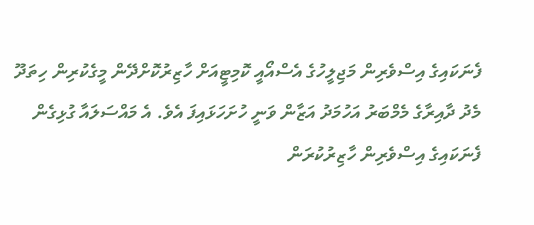ފެނަކައިގެ އިސްވެރިން މަޖިލީހުގެ އެސްއޯއީ ކޮމިޓީއަށް ހާޒިރުކޮށްދޭން މީގެކުރިން ހިތަދޫ މެދު ދާއިރާގެ މެމްބަރު އަހުމަދު އަޒާން ވަނީ ހުށަހަޅައިފަ އެވެ. އެ މައްސަލައާ ގުޅިގެން ފެނަކައިގެ އިސްވެރިން ހާޒިރުކުރަން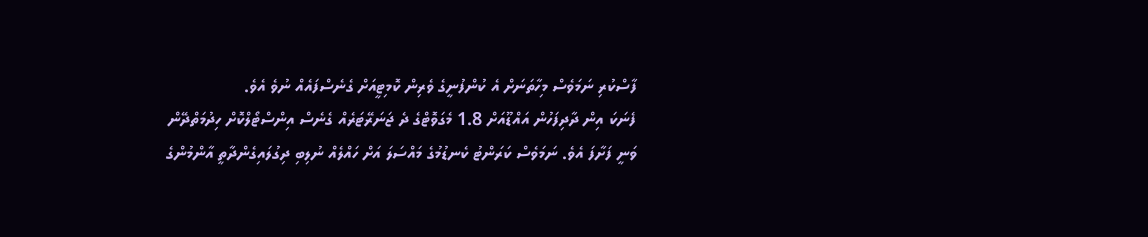ފާސްކުރި ނަމަވެސް މިހާތަނަށް އެ ކުންފުނީގެ ވެރިން ކޮމިޓީއަށް ގެނެސްފައެއް ނުވެ އެވެ.
ފެނަކަ އިން ދާދިފަހުން އައްޑޫއަށް 1.8 މެގަވޮޓްގެ ދެ ޖަނަރޭޓަރެއް ގެނެސް އިންސްޓޯލްކޮށް ހިދުމަތްދޭން ވަނީ ފަށާފަ އެވެ. ނަމަވެސް ކަރަންޓު ކެނޑުމުގެ މައްސަލަ އަށް ހައްލެއް ނުލިބި ދިގުލައިގެންދާތީ އާންމުންގެ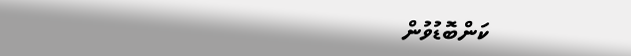ކަންބޮޑުވުން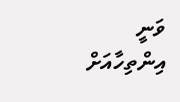ވަނީ އިންތިހާއަށް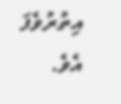އިތުރުވެފަ އެވެ.